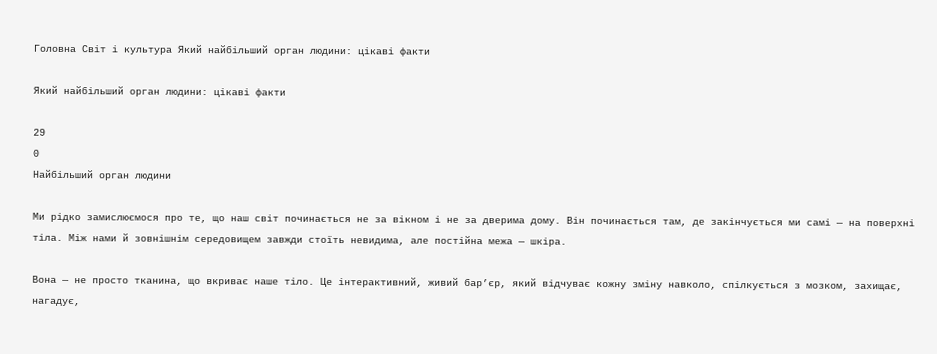Головна Світ і культура Який найбільший орган людини: цікаві факти

Який найбільший орган людини: цікаві факти

29
0
Найбільший орган людини

Ми рідко замислюємося про те, що наш світ починається не за вікном і не за дверима дому. Він починається там, де закінчується ми самі — на поверхні тіла. Між нами й зовнішнім середовищем завжди стоїть невидима, але постійна межа — шкіра.

Вона — не просто тканина, що вкриває наше тіло. Це інтерактивний, живий бар’єр, який відчуває кожну зміну навколо, спілкується з мозком, захищає, нагадує,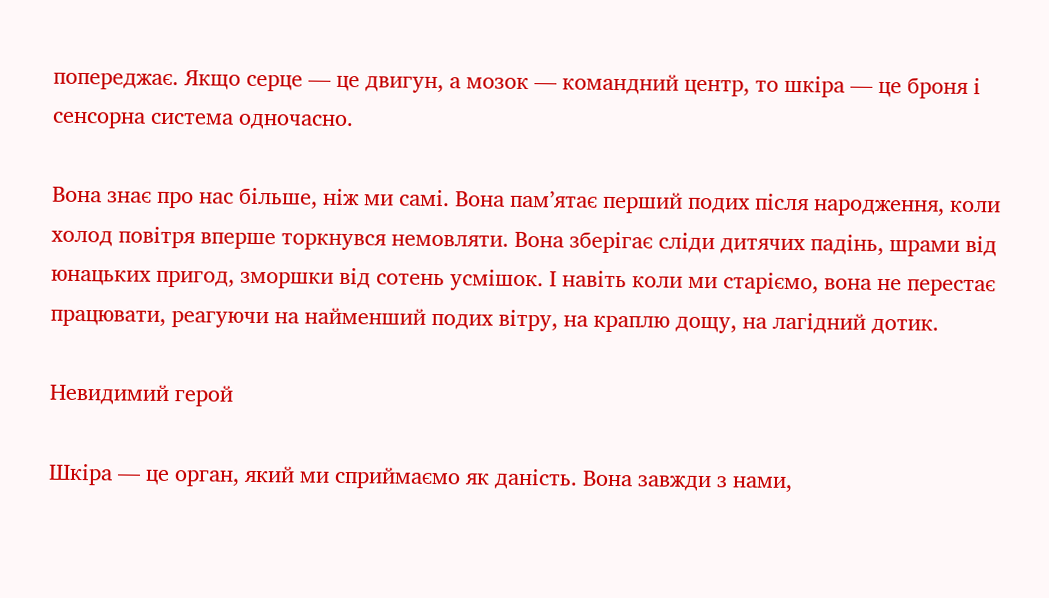попереджає. Якщо серце — це двигун, а мозок — командний центр, то шкіра — це броня і сенсорна система одночасно.

Вона знає про нас більше, ніж ми самі. Вона пам’ятає перший подих після народження, коли холод повітря вперше торкнувся немовляти. Вона зберігає сліди дитячих падінь, шрами від юнацьких пригод, зморшки від сотень усмішок. І навіть коли ми старіємо, вона не перестає працювати, реагуючи на найменший подих вітру, на краплю дощу, на лагідний дотик.

Невидимий герой

Шкіра — це орган, який ми сприймаємо як даність. Вона завжди з нами,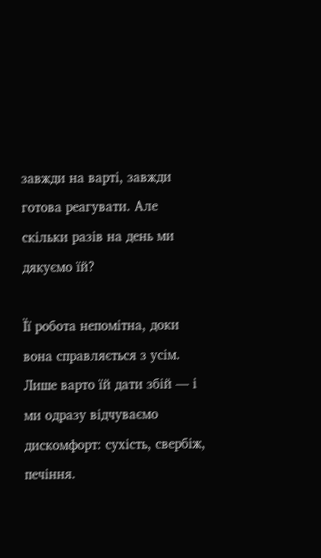завжди на варті, завжди готова реагувати. Але скільки разів на день ми дякуємо їй?

Її робота непомітна, доки вона справляється з усім. Лише варто їй дати збій — і ми одразу відчуваємо дискомфорт: сухість, свербіж, печіння.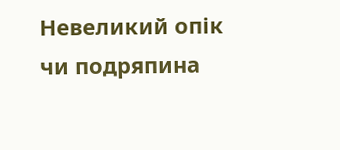Невеликий опік чи подряпина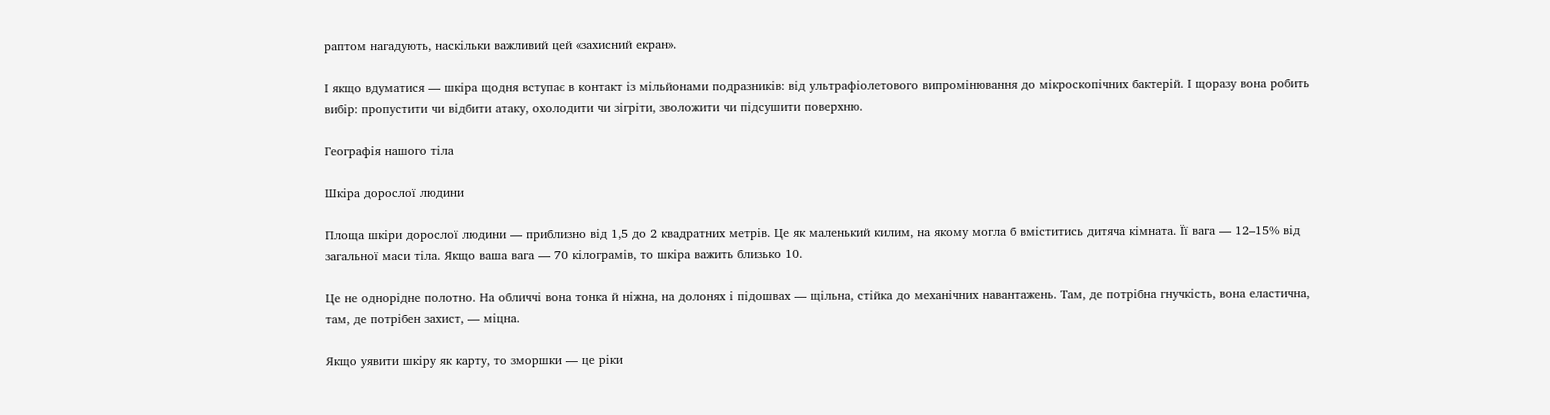раптом нагадують, наскільки важливий цей «захисний екран».

І якщо вдуматися — шкіра щодня вступає в контакт із мільйонами подразників: від ультрафіолетового випромінювання до мікроскопічних бактерій. І щоразу вона робить вибір: пропустити чи відбити атаку, охолодити чи зігріти, зволожити чи підсушити поверхню.

Географія нашого тіла

Шкіра дорослої людини

Площа шкіри дорослої людини — приблизно від 1,5 до 2 квадратних метрів. Це як маленький килим, на якому могла б вміститись дитяча кімната. Її вага — 12–15% від загальної маси тіла. Якщо ваша вага — 70 кілограмів, то шкіра важить близько 10.

Це не однорідне полотно. На обличчі вона тонка й ніжна, на долонях і підошвах — щільна, стійка до механічних навантажень. Там, де потрібна гнучкість, вона еластична, там, де потрібен захист, — міцна.

Якщо уявити шкіру як карту, то зморшки — це ріки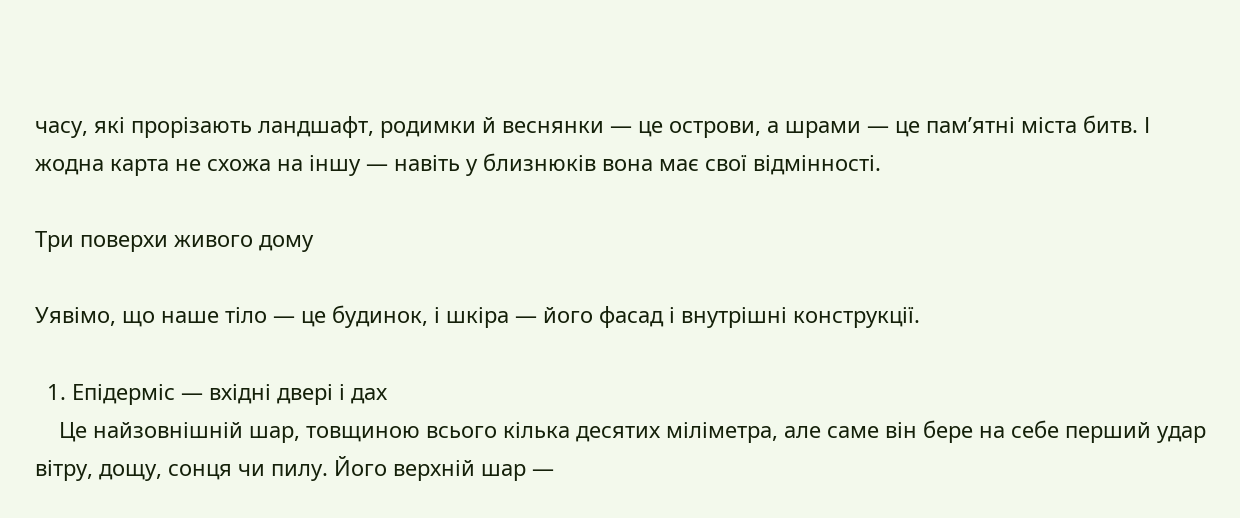часу, які прорізають ландшафт, родимки й веснянки — це острови, а шрами — це пам’ятні міста битв. І жодна карта не схожа на іншу — навіть у близнюків вона має свої відмінності.

Три поверхи живого дому

Уявімо, що наше тіло — це будинок, і шкіра — його фасад і внутрішні конструкції.

  1. Епідерміс — вхідні двері і дах
    Це найзовнішній шар, товщиною всього кілька десятих міліметра, але саме він бере на себе перший удар вітру, дощу, сонця чи пилу. Його верхній шар —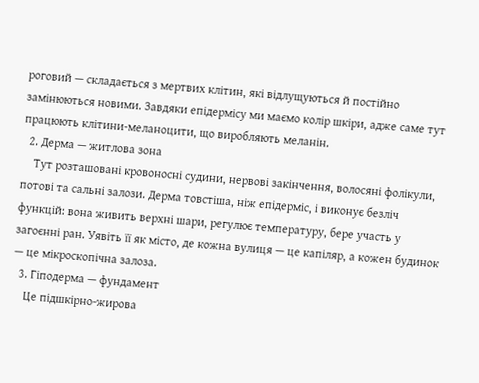роговий — складається з мертвих клітин, які відлущуються й постійно замінюються новими. Завдяки епідермісу ми маємо колір шкіри, адже саме тут працюють клітини-меланоцити, що виробляють меланін.
  2. Дерма — житлова зона
    Тут розташовані кровоносні судини, нервові закінчення, волосяні фолікули, потові та сальні залози. Дерма товстіша, ніж епідерміс, і виконує безліч функцій: вона живить верхні шари, регулює температуру, бере участь у загоєнні ран. Уявіть її як місто, де кожна вулиця — це капіляр, а кожен будинок — це мікроскопічна залоза.
  3. Гіподерма — фундамент
    Це підшкірно-жирова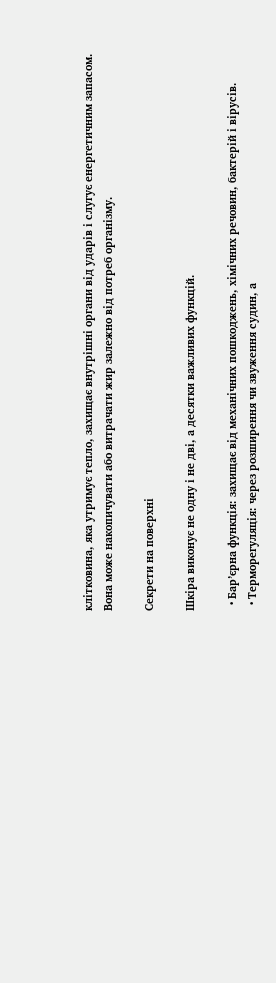клітковина, яка утримує тепло, захищає внутрішні органи від ударів і слугує енергетичним запасом. Вона може накопичувати або витрачати жир залежно від потреб організму.

Секрети на поверхні

Шкіра виконує не одну і не дві, а десятки важливих функцій.

  • Бар’єрна функція: захищає від механічних пошкоджень, хімічних речовин, бактерій і вірусів.
  • Терморегуляція: через розширення чи звуження судин, а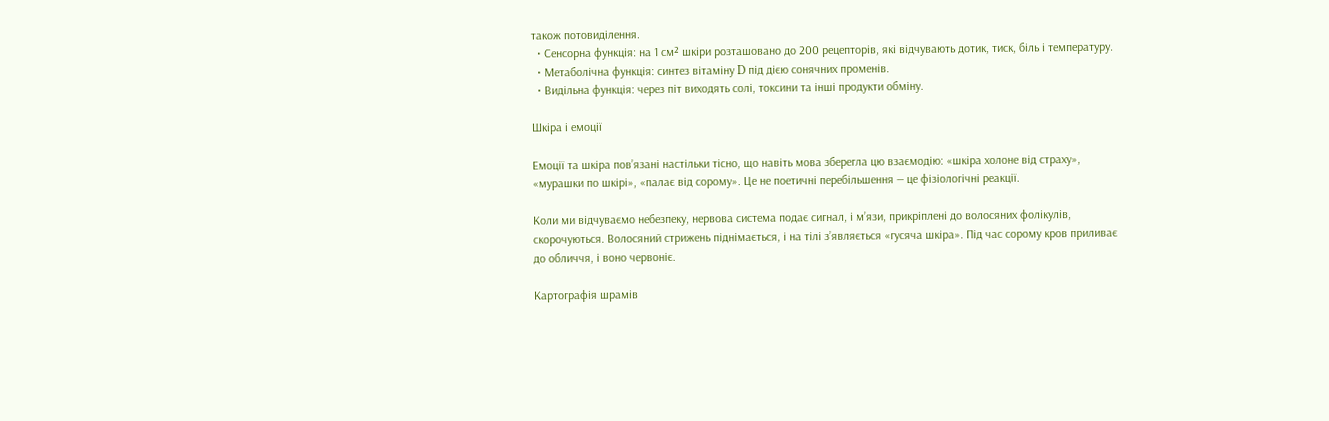також потовиділення.
  • Сенсорна функція: на 1 см² шкіри розташовано до 200 рецепторів, які відчувають дотик, тиск, біль і температуру.
  • Метаболічна функція: синтез вітаміну D під дією сонячних променів.
  • Видільна функція: через піт виходять солі, токсини та інші продукти обміну.

Шкіра і емоції

Емоції та шкіра пов’язані настільки тісно, що навіть мова зберегла цю взаємодію: «шкіра холоне від страху», «мурашки по шкірі», «палає від сорому». Це не поетичні перебільшення — це фізіологічні реакції.

Коли ми відчуваємо небезпеку, нервова система подає сигнал, і м’язи, прикріплені до волосяних фолікулів, скорочуються. Волосяний стрижень піднімається, і на тілі з’являється «гусяча шкіра». Під час сорому кров приливає до обличчя, і воно червоніє.

Картографія шрамів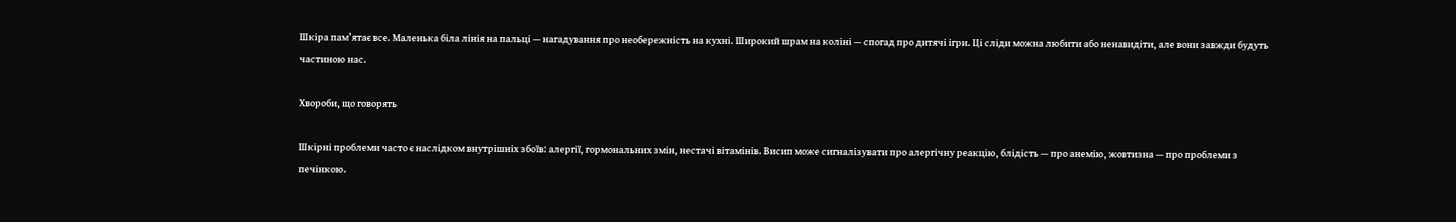Шкіра пам’ятає все. Маленька біла лінія на пальці — нагадування про необережність на кухні. Широкий шрам на коліні — спогад про дитячі ігри. Ці сліди можна любити або ненавидіти, але вони завжди будуть частиною нас.

Хвороби, що говорять

Шкірні проблеми часто є наслідком внутрішніх збоїв: алергії, гормональних змін, нестачі вітамінів. Висип може сигналізувати про алергічну реакцію, блідість — про анемію, жовтизна — про проблеми з печінкою.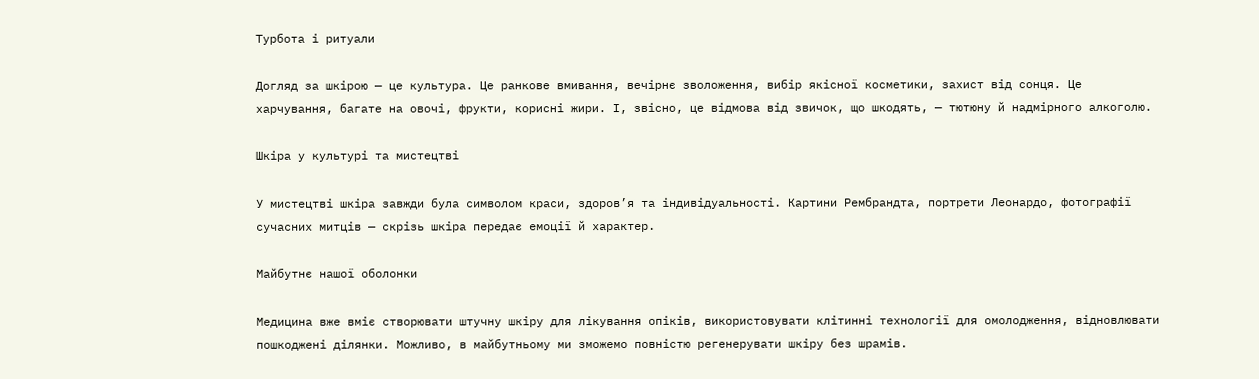Турбота і ритуали

Догляд за шкірою — це культура. Це ранкове вмивання, вечірнє зволоження, вибір якісної косметики, захист від сонця. Це харчування, багате на овочі, фрукти, корисні жири. І, звісно, це відмова від звичок, що шкодять, — тютюну й надмірного алкоголю.

Шкіра у культурі та мистецтві

У мистецтві шкіра завжди була символом краси, здоров’я та індивідуальності. Картини Рембрандта, портрети Леонардо, фотографії сучасних митців — скрізь шкіра передає емоції й характер.

Майбутнє нашої оболонки

Медицина вже вміє створювати штучну шкіру для лікування опіків, використовувати клітинні технології для омолодження, відновлювати пошкоджені ділянки. Можливо, в майбутньому ми зможемо повністю регенерувати шкіру без шрамів.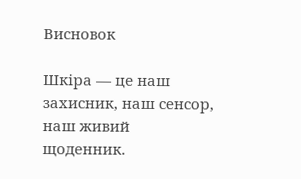Висновок

Шкіра — це наш захисник, наш сенсор, наш живий щоденник.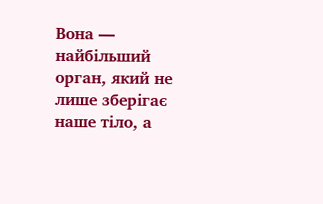Вона — найбільший орган, який не лише зберігає наше тіло, а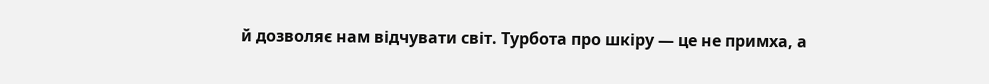й дозволяє нам відчувати світ. Турбота про шкіру — це не примха, а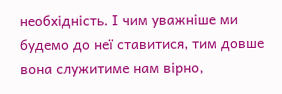необхідність. І чим уважніше ми будемо до неї ставитися, тим довше вона служитиме нам вірно,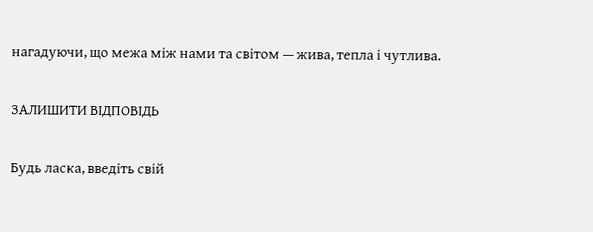нагадуючи, що межа між нами та світом — жива, тепла і чутлива.

ЗАЛИШИТИ ВІДПОВІДЬ

Будь ласка, введіть свій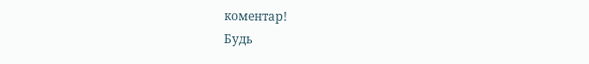коментар!
Будь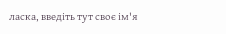ласка, введіть тут своє ім'я